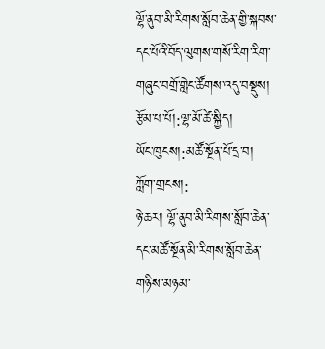ལྷོ་ནུབ་མི་རིགས་སློབ་ཆེན་གྱི་སྐབས་དང་པོའི་བོད་ལུགས་གསོ་རིག་རིག་གཞུང་བགྲོ་གླེང་ཚོགས་འདུ་བསྡུས།
རྩོམ་པ་པོ།:ལྷ་མོ་ཚེ་སྐྱིད།
ཡོང་ཁུངས།:མཚོ་སྔོན་པོ་དྲ་བ།
ཀློག་གྲངས།:
ཉེ་ཆར། ལྷོ་ནུབ་མི་རིགས་སློབ་ཆེན་དང་མཚོ་སྔོན་མི་རིགས་སློབ་ཆེན་གཉིས་མཉམ་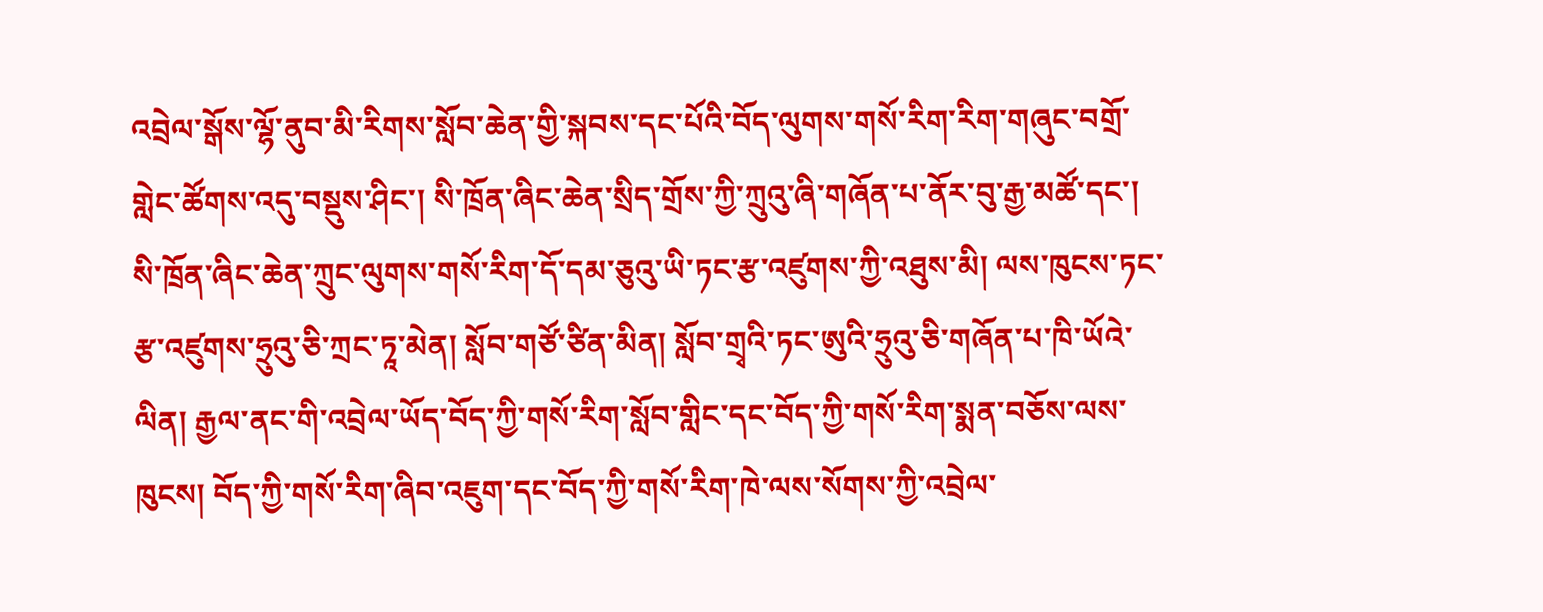འབྲེལ་སྒོས་ལྷོ་ནུབ་མི་རིགས་སློབ་ཆེན་གྱི་སྐབས་དང་པོའི་བོད་ལུགས་གསོ་རིག་རིག་གཞུང་བགྲོ་གླེང་ཚོགས་འདུ་བསྡུས་ཤིང་། སི་ཁྲོན་ཞིང་ཆེན་སྲིད་གྲོས་ཀྱི་ཀྲུའུ་ཞི་གཞོན་པ་ནོར་བུ་རྒྱ་མཚོ་དང་། སི་ཁྲོན་ཞིང་ཆེན་ཀྲུང་ལུགས་གསོ་རིག་དོ་དམ་ཅུའུ་ཡི་ཏང་རྩ་འཛུགས་ཀྱི་འཐུས་མི། ལས་ཁུངས་ཏང་རྩ་འཛུགས་ཧྲུའུ་ཅི་ཀྲང་ཏཱ་མེན། སློབ་གཙོ་ཙིན་མིན། སློབ་གྲྭའི་ཏང་ཨུའི་ཧྲུའུ་ཅི་གཞོན་པ་ཁི་ཡོའེ་ལིན། རྒྱལ་ནང་གི་འབྲེལ་ཡོད་བོད་ཀྱི་གསོ་རིག་སློབ་གླིང་དང་བོད་ཀྱི་གསོ་རིག་སྨན་བཅོས་ལས་ཁུངས། བོད་ཀྱི་གསོ་རིག་ཞིབ་འཇུག་དང་བོད་ཀྱི་གསོ་རིག་ཁེ་ལས་སོགས་ཀྱི་འབྲེལ་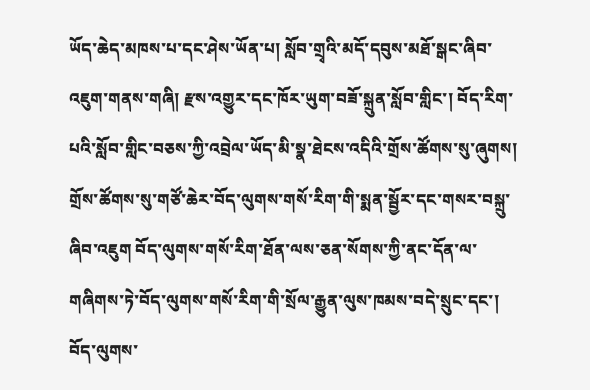ཡོད་ཆེད་མཁས་པ་དང་ཤེས་ཡོན་པ། སློབ་གྲྭའི་མདོ་དབུས་མཐོ་སྒང་ཞིབ་འཇུག་གནས་གཞི། རྫས་འགྱུར་དང་ཁོར་ཡུག་བཟོ་སྐྲུན་སློབ་གླིང་། བོད་རིག་པའི་སློབ་གླིང་བཅས་ཀྱི་འབྲེལ་ཡོད་མི་སྣ་ཐེངས་འདིའི་གྲོས་ཚོགས་སུ་ཞུགས།
གྲོས་ཚོགས་སུ་གཙོ་ཆེར་བོད་ལུགས་གསོ་རིག་གི་སྨན་སྦྱོར་དང་གསར་བསྐྲུ་ཞིབ་འཇུག བོད་ལུགས་གསོ་རིག་ཐོན་ལས་ཅན་སོགས་ཀྱི་ནང་དོན་ལ་གཞིགས་ཏེ་བོད་ལུགས་གསོ་རིག་གི་སྲོལ་རྒྱུན་ལུས་ཁམས་བདེ་སྲུང་དང་། བོད་ལུགས་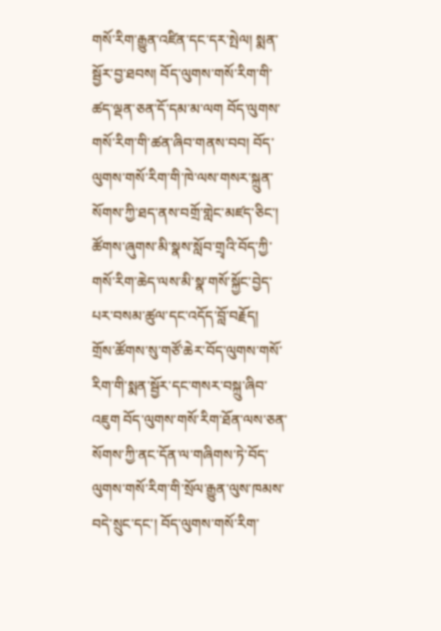གསོ་རིག་རྒྱུན་འཛིན་དང་དར་སྤེལ། སྨན་སྦྱོར་བྱ་ཐབས། བོད་ལུགས་གསོ་རིག་གི་ཚད་ལྡན་ཅན་དོ་དམ་མ་ལག བོད་ལུགས་གསོ་རིག་གི་ཚན་ཞིབ་གནས་བབ། བོད་ལུགས་གསོ་རིག་གི་ཁེ་ལས་གསར་སྐྲུན་སོགས་ཀྱི་ཐད་ནས་བགྲོ་གླེང་མཛད་ཅིང་། ཚོགས་ཞུགས་མི་སྣས་སློབ་གྲྭའི་བོད་ཀྱི་གསོ་རིག་ཆེད་ལས་མི་སྣ་གསོ་སྐྱོང་བྱེད་པར་བསམ་ཚུལ་དང་འདོད་བློ་བརྗོད།
གྲོས་ཚོགས་སུ་གཙོ་ཆེར་བོད་ལུགས་གསོ་རིག་གི་སྨན་སྦྱོར་དང་གསར་བསྐྲུ་ཞིབ་འཇུག བོད་ལུགས་གསོ་རིག་ཐོན་ལས་ཅན་སོགས་ཀྱི་ནང་དོན་ལ་གཞིགས་ཏེ་བོད་ལུགས་གསོ་རིག་གི་སྲོལ་རྒྱུན་ལུས་ཁམས་བདེ་སྲུང་དང་། བོད་ལུགས་གསོ་རིག་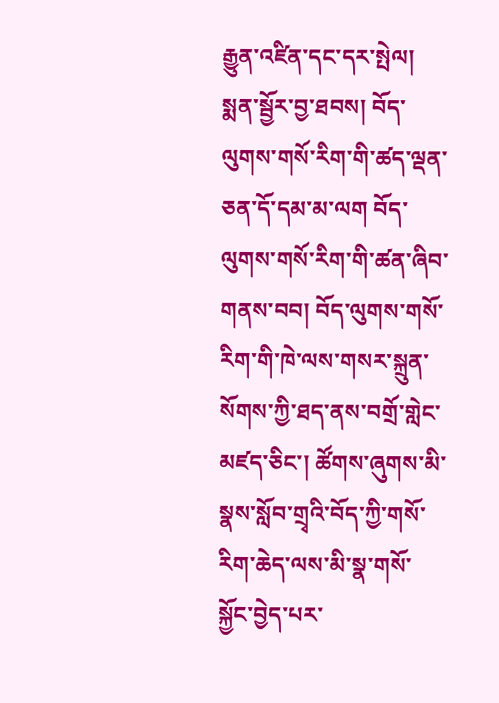རྒྱུན་འཛིན་དང་དར་སྤེལ། སྨན་སྦྱོར་བྱ་ཐབས། བོད་ལུགས་གསོ་རིག་གི་ཚད་ལྡན་ཅན་དོ་དམ་མ་ལག བོད་ལུགས་གསོ་རིག་གི་ཚན་ཞིབ་གནས་བབ། བོད་ལུགས་གསོ་རིག་གི་ཁེ་ལས་གསར་སྐྲུན་སོགས་ཀྱི་ཐད་ནས་བགྲོ་གླེང་མཛད་ཅིང་། ཚོགས་ཞུགས་མི་སྣས་སློབ་གྲྭའི་བོད་ཀྱི་གསོ་རིག་ཆེད་ལས་མི་སྣ་གསོ་སྐྱོང་བྱེད་པར་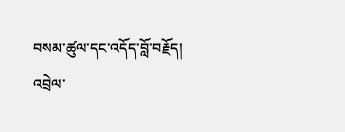བསམ་ཚུལ་དང་འདོད་བློ་བརྗོད།
འབྲེལ་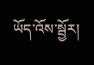ཡོད་འོས་སྦྱོར།